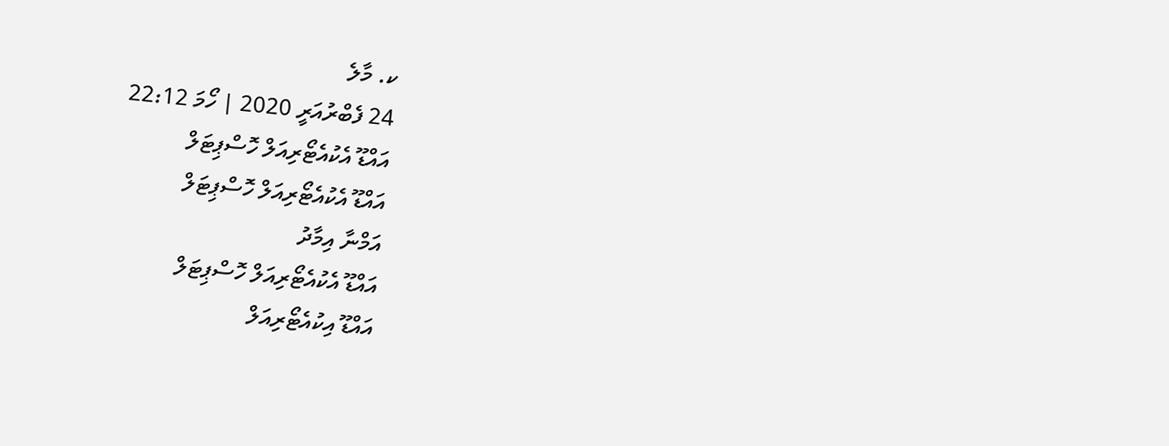ކ. މާލެ
24 ފެބްރުއަރީ 2020 | ހޯމަ 22:12
އައްޑޫ އެކުއެޓޯރިއަލް ހޮސްޕިޓަލް
އައްޑޫ އެކުއެޓޯރިއަލް ހޮސްޕިޓަލް
އަމްނާ އިމާދު
އައްޑޫ އެކުއެޓޯރިއަލް ހޮސްޕިޓަލް
އައްޑޫ އިކުއެޓޯރިއަލް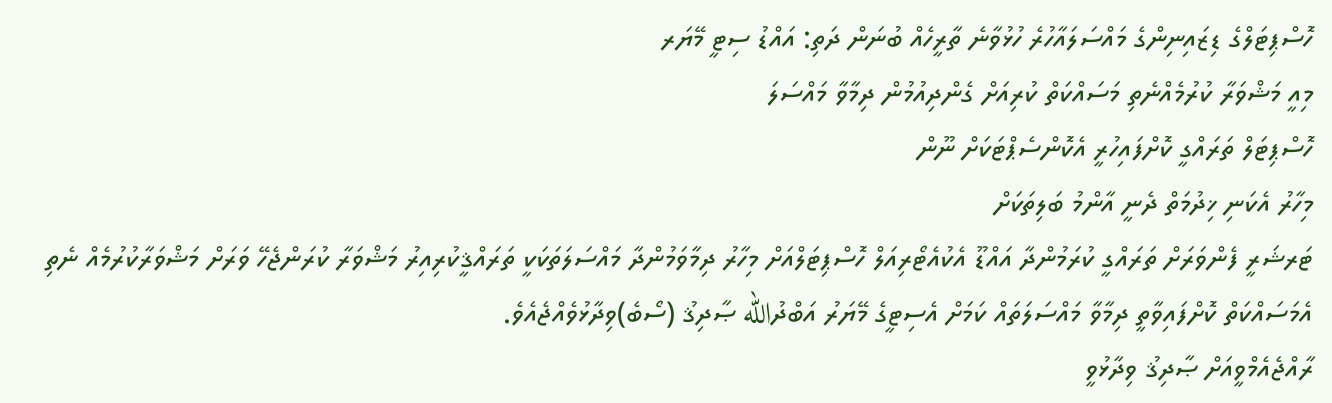ހޮސްޕިޓަލްގެ ޑިޒައިނިންގެ މައްސަލައާހުރެ ހުޅުވާނެ ތާރީހެއް ބުނަން ދަތި: އައްޑު ސިޓީ މޭޔަރ
މިއީ މަޝްވަރާ ކުރުމެއްނެތި މަސައްކަތް ކުރިއަށް ގެންދިއުމުން ދިމާވާ މައްސަލަ
ހޮސްޕިޓަލް ތަރައްގީ ކޮށްފައިހުރީ އެކޮންސެޕްޓަކަށް ނޫން
މިހާރު އެކަނި ޚިދުމަތް ދެނީ އާންމު ބަލިތަކަށް
ޓަރޝަރީ ފެންވަރަށް ތަރައްގީ ކުރަމުންދާ އައްޑޫ އެކުއެޓޯރިއަލް ހޮސްޕިޓަލްއަށް މިހާރު ދިމާވަމުންދާ މައްސަލަތަކަކީ ތަރައްޤީކުރިއިރު މަޝްވަރާ ކުރަންޖެހޭ ވަރަށް މަޝްވަރާކުރުމެއް ނެތި އެމަސައްކަތް ކޮށްފައިވާތީ ދިމާވާ މައްސަލަތައް ކަމަށް އެސިޓީގެ މޭޔަރު އަބްދުالله ޞާދިޤު (ސޯބެ)ވިދާޅުވެއްޖެއެވެ.
ރާއްޖެއެމްވީއަށް ޞާދިޤު ވިދާޅުވީ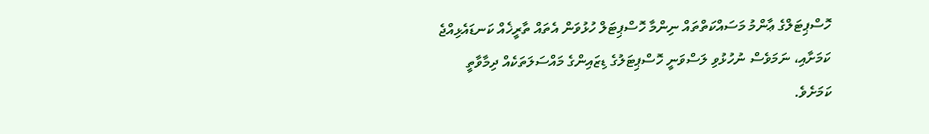ހޮސްޕިޓަލްގެ ޢާންމު މަސައްކަތްތައް ނިންމާ ހޮސްޕިޓަލް ހުޅުވަން އެތައް ތާރީޚެއް ކަނޑައެޅިއްޖެ ކަމަށާއި، ނަމަވެސް ނުހުޅުވި ލަސްވަނީ ހޮސްޕިޓަލުގެ ޑިޒައިންގެ މައްސަލަތަކެއް ދިމާވާތީ ކަމަށެވެ.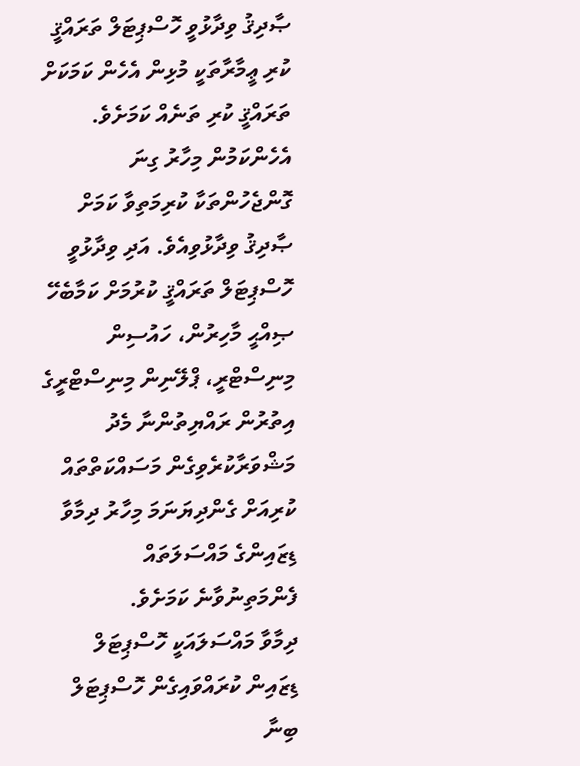ޞާދިޤު ވިދާޅުވީ ހޮސްޕިޓަލް ތަރައްޤީ ކުރި ޢީމާރާތަކީ މުޅިން އެހެން ކަމަކަށް ތަރައްޤީ ކުރި ތަނެއް ކަމަށެވެ. އެހެންކަމުން މިހާރު ގިނަ ގޮންޖެހުންތަކާ ކުރިމަތިވާ ކަމަށް ޞާދިޤު ވިދާޅުވިއެވެ. އަދި ވިދާޅުވީ ހޮސްޕިޓަލް ތަރައްޤީ ކުރުމަށް ކަމާބެހޭ ޞިއްޙީ މާހިރުން، ހައުސިން މިނިސްޓްރީ، ޕްލޭނިން މިނިސްޓްރީގެ އިތުރުން ރައްޔިތުންނާ މެދު މަޝްވަރާކުރެވިގެން މަސައްކަތްތައް ކުރިއަށް ގެންދިޔަނަމަ މިހާރު ދިމާވާ ޑިޒައިންގެ މައްސަލަތައް ފެންމަތިނުވާނެ ކަމަށެވެ.
ދިމާވާ މައްސަލައަކީ ހޮސްޕިޓަލް ޑިޒައިން ކުރައްވައިގެން ހޮސްޕިޓަލް ބިނާ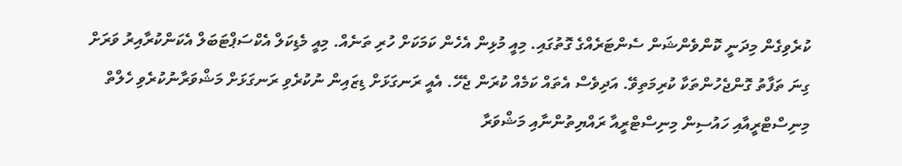ކުރެވިގެން މިދަނީ ކޮންވެންޝަން ސެންޓަރެއްގެ ގޮތުގައި. މިއީ މުޅިން އެހެން ކަމަކަށް ހުރި ތަނެއް. މިއީ މެޑިކަލް އެކްސަޕްޓަބަލް އެކަންކުރާއިރު ވަރަށް ގިނަ ތަފާތު ގޮންޖެހުންތަކާ ކުރިމަތިވޭ. އަދިވެސް އެތައް ކަމެއް ކުރަން ޖެހޭ. އެއީ ރަނގަޅަށް ޑިޒައިން ނުކުރެވި ރަނގަޅަށް މަޝްވަރާނުކުރެވި ހެލްތް މިނިސްޓްރީއާއި ހައުސިން މިނިސްޓްރީއާ ރައްޔިތުންނާއި މަޝްވަރާ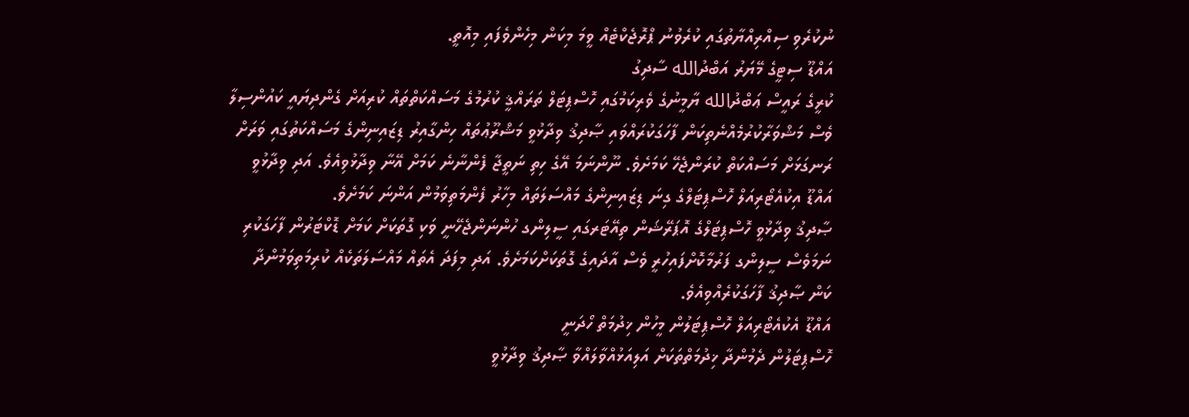ނުކުރެވި ސިއްރިއްޔާތުގައި ކުރެވުނު ޕްރޮޖެކްޓެއް ވީމަ މިކަން މިހެންވެފައި މިއޮތީ.
އައްޑޫ ސިޓީގެ މޭޔަރު އަބްދުالله ސާދިގު
ކުރީގެ ރައީސް ޢަބްދުالله ޔާމީނުގެ ވެރިކަމުގައި ހޮސްޕިޓަލް ތަރައްޤީ ކުރުމުގެ މަސައްކަތްތައް ކުރިއަށް ގެންދިޔައީ ކައުންސިލާ ވެސް މަޝްވަރާކުރުމެއްނެތިކަން ފާހަގަކުރައްވައި ޞާދިޤު ވިދާޅުވީ މަޝްރޫޢުތައް ހިންގާއިރު ޑިޒައިނިންގެ މަސައްކަތުގައި ވަރަށް ރަނގަޅަށް މަސައްކަތް ކުރަންޖެހޭ ކަމަށެވެ. ނޫންނަމަ އޭގެ ހިތި ނަތީޖާ ފެންނާނެ ކަމަށް އޭނާ ވިދާޅުވިއެވެ. އަދި ވިދާޅުވީ އައްޑޫ އިކުއެޓޯރިއަލް ހޮސްޕިޓަލްގެ ގިނަ ޑިޒައިނިންގެ މައްސަލަތައް މިހާރު ފެންމަތިވަމުން އަންނަ ކަމަށެވެ.
ޞާދިޤު ވިދާޅުވީ ހޮސްޕިޓަލްގެ އޮޕަރޭޝަން ތިއޭޓަރގައި ސީލިންގ ހުންނަންޖެހޭނީ ވަކި ގޮތަކަށް ކަމަށް ޑޮކްޓަރުން ފާހަގަކުރި ނަމަވެސް ސީލިންގ ފަރުމާކޮށްފައިހުރީ ވެސް އާދައިގެ ގޮތަކަށްކަމަށެވެ. އަދި މިފަދަ އެތައް މައްސަލަތަކެއް ކުރިމަތިވަމުންދާ ކަން ޞާދިޤު ފާހަގަކުރެއްވިއެވެ.
އައްޑޫ އެކުއެޓޯރިއަލް ހޮސްޕިޓަލުން މީހުން ޚިދުމަތް ހޯދަނީ
ހޮސްޕިޓަލުން ދެމުންދާ ޚިދުމަތްތަކަށް އަލިއަޅުއްވާލައްވާ ޞާދިޤު ވިދާޅުވީ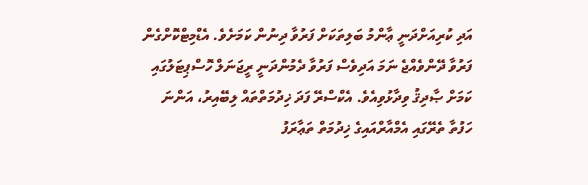އަދި ކުރިއަށްދަނީ ޢާންމު ބަލިތަކަށް ފަރުވާ ދިނުން ކަމަށެވެ. އެޑްމިޓްކޮށްގެން ފަރުވާ ދޭންވެއްޖެ ނަމަ އަދިވެސް ފަރުވާ ދެމުންދަނީ ރީޖަނަލް ހޮސްޕިޓަލުގައި ކަމަށް ޞާދިޤު ވިދާޅުވިއެވެ. އެކްސްރޭ ފަދަ ޚިދުމަތްތައް ލިބޭއިރު، އަންނަ ހަފުތާ ތެރޭގައި އެމްއާރްއައިގެ ޚިދުމަތް ތަޢާރަފު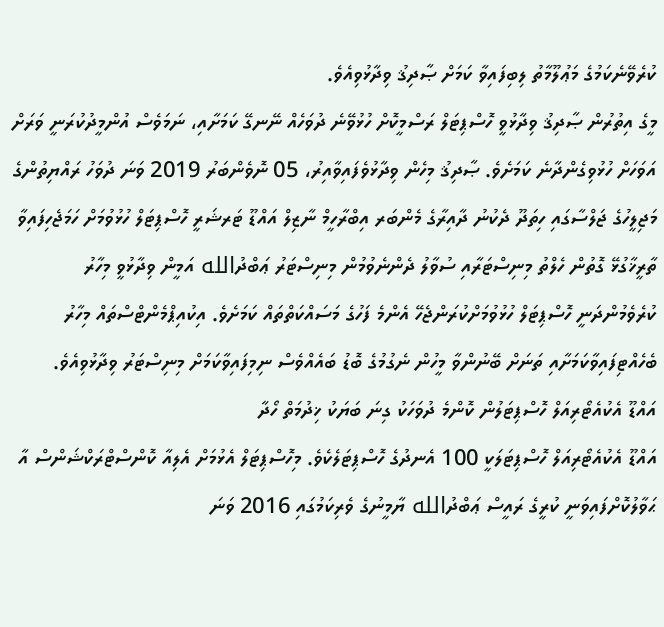ކުރެވޭނެކަމުގެ މަޢުލޫމާތު ލިބިފައިވާ ކަމަށް ޞާދިޤު ވިދާޅުވިއެވެ.
މީގެ އިތުރުން ޞާދިޤު ވިދާޅުވީ ހޮސްޕިޓަލް ރަސްމީކޮށް ހުޅުވޭނެ ދުވަހެއް ނޭނގޭ ކަމަށާއި، ނަމަވެސް އުންމީދުކުރަނީ ވަރަށް އަވަހަށް ހުޅުވިގެންދާނެ ކަމަށެވެ. ޞާދިޤު މިހެން ވިދާޅުވެފައިވާއިރު، 05 ނޮވެންބަރު 2019 ވަނަ ދުވަހު ރައްޔިތުންގެ މަޖިލީހުގެ ޖަލްސާގައި ހިތަދޫ ދެކުނު ދާއިރާގެ މެންބަރ އިބްރާހީމް ނާޒިލް އައްޑޫ ޓަރޝަރީ ހޮސްޕިޓަލް ހުޅުވުމަށް ހަމަޖެހިފައިވާ ތާރީޚާގުޅޭ ގޮތުން ހެލްތު މިނިސްޓަރާއި ސުވާލު ދެންނެވުމުން މިނިސްޓަރު ޢަބްދުالله އަމީން ވިދާޅުވީ މިހާރު ކުރެވެމުންދަނީ ހޮސްޕިޓަލް ހުޅުވުމަށްކުރަންޖެހޭ އެންމެ ފަހުގެ މަސައްކަތްތައް ކަމަށެވެ. އިކުއިޕްމެންޓްސްތައް މިހާރު ބެހެއްޓިފައިވާކަމަށާއި ތަނަށް ބޭނުންވާ މީހުން ނެގުމުގެ ބޮޑު ބައެއްވެސް ނިމިފައިވާކަމަށް މިނިސްޓަރު ވިދާޅުވިއެވެ.
އައްޑޫ އެކުއެޓޯރިއަލް ހޮސްޕިޓަލުން ކޮންމެ ދުވަހަކު ގިނަ ބަޔަކު ޚިދުމަތް ހޯދާ
އައްޑޫ އެކުއެޓޯރިއަލް ހޮސްޕިޓަލަކީ 100 އެނދުގެ ހޮސްޕިޓަލެކެވެ. މިހޮސްޕިޓަލް އެޅުމަށް އެލިއާ ކޮންސްޓްރަކްޝަންސް އާ ޙަވާލުކޮށްފައިވަނީ ކުރީގެ ރައީސް ޢަބްދުالله ޔާމީނުގެ ވެރިކަމުގައި 2016 ވަނަ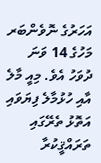އަހަރުގެ ނޮވެންބަރ މަހުގެ 14 ވަނަ ދުވަހު އެވެ. މިއީ މާލެ އާއި ހުޅުމާލެ ފިޔަވައި އަތޮޅު ތެރޭގައި ތަރައްޤީކުރާ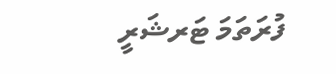ފުރަތަމަ ޓަރޝަރީ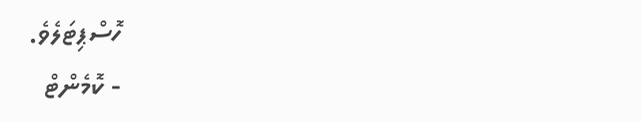ހޮސްޕިޓަލެވެ.
- ކޮމެންޓް